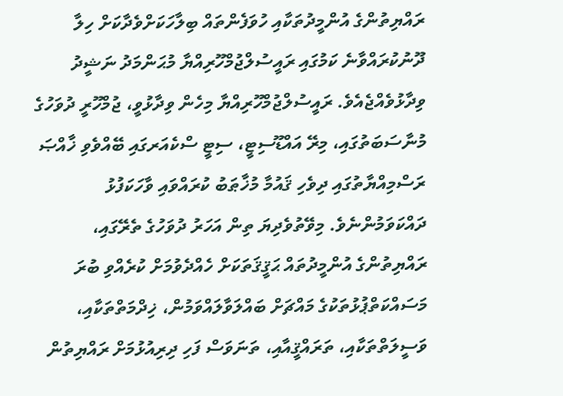ރައްޔިތުންގެ އުންމީދުތަކާއި ހުވަފެންތައް ބިލާހަކަށްވެދާކަށް ހިލާ ދޫނުކުރައްވާނެ ކަމުގައި ރައީސުލްޖުމްހޫރިއްޔާ މުޙަންމަދު ނަޝީދު ވިދާޅުވެއްޖެއެވެ. ރައީސުލްޖުމްހޫރިއްޔާ މިހެން ވިދާޅުވީ، ޖުމްހޫރީ ދުވަހުގެ މުނާސަބަތުގައި، މިރޭ އައްޑޫސިޓީ، ސިޓީ ސްކެއަރގައި ބޭއްވެވި ޚާއްޞަ ރަސްމިއްޔާތުގައި ދިވެހި ޤައުމާ މުޚާޠަބު ކުރައްވައި ވާހަކަފުޅު ދައްކަވަމުންނެވެ. މިވޭތުވެދިޔަ ތިން އަހަރު ދުވަހުގެ ތެރޭގައި، ރައްޔިތުންގެ އުންމީދުތައް ޙަޤީޤަތަކަށް ހެއްދެވުމަށް ކުރެއްވި ބުރަ މަސައްކަތްޕުޅުތަކުގެ މައްޗަށް ބައްލަވާލައްވަމުން، ޚިދްމަތްތަކާއި، ވަސީލަތްތަކާއި، ތަރައްޤީއާއި، ތަނަވަސް ފަހި ދިރިއުޅުމަށް ރައްޔިތުން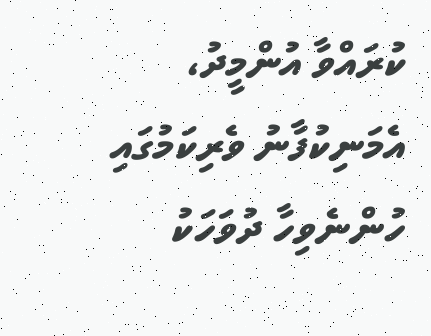ކުރައްވާ އުންމީދު، އެމަނިކުފާނު ވެރިކަމުގައި ހުންނެވިހާ ދުވަހަކު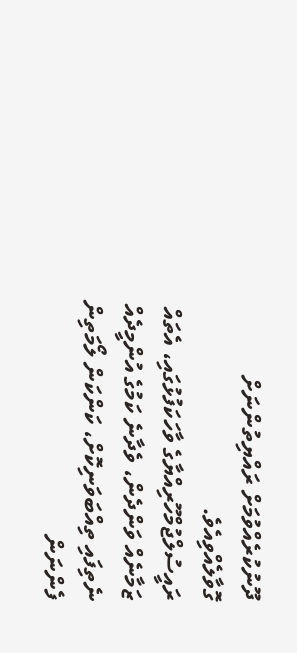ދޫނުކުރެއްވުމަށް ރައްޔިތުންނަށް ގޮވާލެއްވިއެވެ.
ރައީސުލްޖުމްހޫރިއްޔާގެ ވާހަކަފުޅުގައި، އެތައް ޒަމާނެއް ވަންދެން، ވެދާނެ ކަމުގެ އުންމީދެއް ނެތިފައި ތިއްބަވަނިކޮށް، ކަންކަން ލޯމަތިން ފެންނަން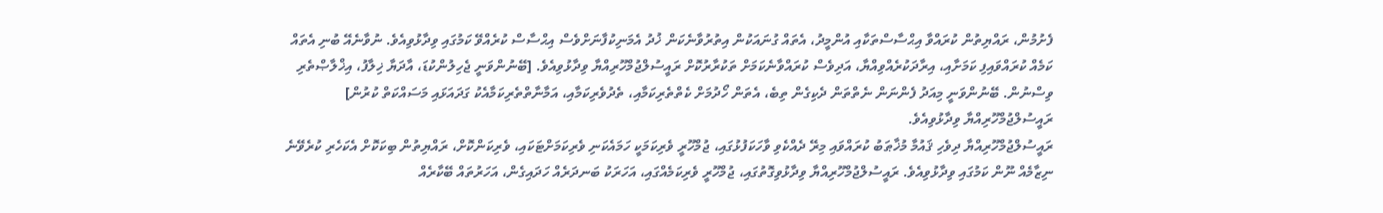ފެށުމުން، ރައްޔިތުން ކުރައްވާ އިޙްސާސްތަކާއި އުންމީދު، އެތައް ގުނައަކުން އިތުރުވާނެކަން ޚުދު އެމަނިކުފާނަށްވެސް އިޙްސާސް ކުރެއްވޭ ކަމުގައި ވިދާޅުވިއެވެ. ނުވާނެއޭ ބުނި އެތައް ކަމެއް ކުރައްވައިފި ކަމަށާއި، އިރާދަކުރެއްވިއްޔާ، އަދިވެސް ކުރައްވާނެކަމަށް ތަކުރާރުކޮށް ރައީސުލްޖުމްހޫރިއްޔާ ވިދާޅުވިއެވެ. [ބޭނުންވަނީ ޖެހިލުންކުޑަ، އާދަޔާ ޚިލާފު، އިޚްލާޞްތެރި ވިސްނުން. ބޭނުންވަނީ މިއަދު ފެންނަން ނެތްތަން ދެކިގެން ތިބެ، އެތަން ހޯދުމަށް ކެތްތެރިކަމާއި، ތެދުވެރިކަމާއި، އަމާނާތްތެރިކަމާއެކު ގަދައަޅައި މަސައްކަތް ކުރުން] ރައީސުލްޖުމްހޫރިއްޔާ ވިދާޅުވިއެވެ.
ރައީސުލްޖުމްހޫރިއްޔާ ދިވެހި ޤައުމާ މުޚާޠަބު ކުރައްވައި މިރޭ ދެއްކެވި ވާހަކަފުޅުގައި، ޖުމްހޫރީ ވެރިކަމަކީ ހަމައެކަނި ވެރިކަމަށްޓަކައި، ވެރިކަންކޮށް، ރައްޔިތުން ބިކަކޮށް އެކަހެރި ކުރެވޭނެ ނިޒާމެއް ނޫން ކަމުގައި ވިދާޅުވިއެވެ. ރައީސުލްޖުމްހޫރިއްޔާ ވިދާޅުވިގޮތުގައި، ޖުމްހޫރީ ވެރިކަމެއްގައި، އަހަރަކު ބަނދަރެއް ހަދައިގެން، އަހަރުތައް ބޭކާރެއް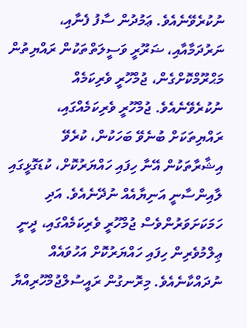ނުކުރެވޭނެއެވެ. ޢަމުދުން ސާފު ފެނާއި، ނަރުދަމާއާއި، ޟަރޫރީ ވަސީލަތްތަކުން ރައްޔިތުން މަޙްރޫމްކޮށްގެން، ޖުމްހޫރީ ވެރިކަމެއް ނުކުރެވޭނެއެވެ. ޖުމްހޫރީ ވެރިކަމެއްގައި، ރައްޔިތަކަށް ބުނެވޭ ބަހަކުން، ކުރެވޭ އިޝާރާތަކުން އޭނާ ހިފައި ހައްޔަރުކޮށް، ކުޑަގޮޅީގައި ލާއިންސާނީ އަނިޔާއެއް ނުދޭނެއެވެ. އަދި ހަމަކަށަވަރުންވެސް ޖުމްހޫރީ ވެރިކަމެއްގައި، ދީނީ ޢިލްމުވެރިން ހިފައި ހައްޔަރުކޮށް އަހުވައެއް ނުދައްކާނެއެވެ. މިރޮނގުން ރައީސުލްޖުމްހޫރިއްޔާ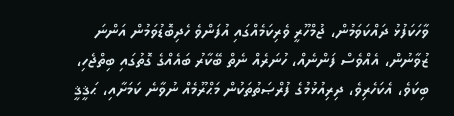ވާހަކަފުޅު ދައްކަވަމުން، ޖުމްހޫރީ ވެރިކަމެއްގައި އުފަންވެ ހެދިބޮޑުވަމުން އަންނަ ޒުވާނުން، އެއްވެސް ފަންނެއް، ހުނަރެއް ނެތް ބޭކާރު ބައެއްގެ ގޮތުގައި ބިތްޖެހި، ބިކަވެ، އެކަހެރިވެ، ދިރިއުޅުމުގެ ފުރްޞަތުތަކުން މަޙްރޫމެއް ނުވާނެ ކަމަށާއި، ޙަޤީޤީ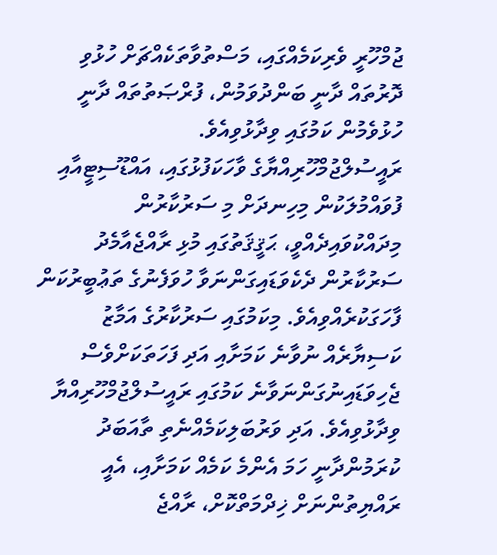ޖުމްހޫރީ ވެރިކަމެއްގައި، މަސްތުވާތަކެއްޗަށް ހުޅުވި ދޮރުތައް ދާނީ ބަންދުވަމުން، ފުރްޞަތުތައް ދާނީ ހުޅުވެމުން ކަމުގައި ވިދާޅުވިއެވެ.
ރައީސުލްޖުމްހޫރިއްޔާގެ ވާހަކަފުޅުގައި، އައްޑޫސިޓީއާއި ފުވައްމުލަކުން މިހިނދަށް މި ސަރުކާރުން މިދައްކުވައިދެއްވީ، ޙަޤީޤަތުގައި މުޅި ރާއްޖެއާމެދު ސަރުކާރުން ދެކެވަޑައިގަންނަވާ ހުވަފެނުގެ ތަޢުބީރުކަން ފާހަގަކުރެއްވިއެވެ. މިކަމުގައި ސަރުކާރުގެ އަމާޒު ކަސިޔާރެއް ނުވާނެ ކަމަށާއި އަދި ފަހަތަކަށްވެސް ޖެހިވަޑައިނުގަންނަވާނެ ކަމުގައި ރައީސުލްޖުމްހޫރިއްޔާ ވިދާޅުވިއެވެ. އަދި ވަރުބަލިކަމެއްނެތި ތާއަބަދު ކުރަމުންދާނީ ހަމަ އެންމެ ކަމެއް ކަމަށާއި، އެއީ ރައްޔިތުންނަށް ޚިދްމަތްކޮށް، ރާއްޖެ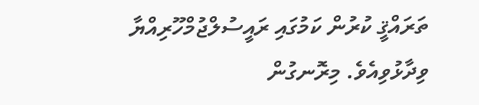ތަރައްޤީ ކުރުން ކަމުގައި ރައީސުލްޖުމްހޫރިއްޔާ ވިދާޅުވިއެވެ. މިރޮނގުން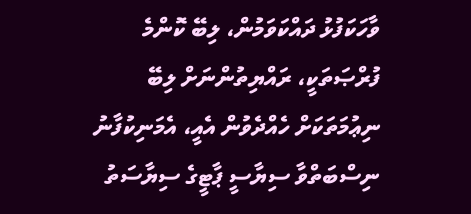ވާހަކަފުޅު ދައްކަވަމުން، ލިބޭ ކޮންމެ ފުރްޞަތަކީ، ރައްޔިތުންނަށް ލިބޭ ނިޢުމަތަކަށް ހެއްދެވުން އެއީ، އެމަނިކުފާނު ނިސްބަތްވާ ސިޔާސީ ޕާޓީގެ ސިޔާސަތު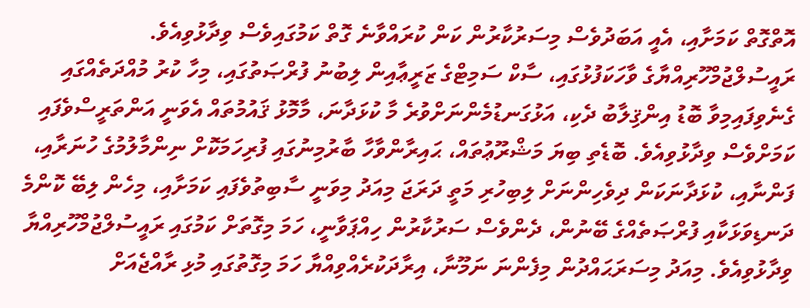އޮތްގޮތް ކަމަށާއި، އެއީ އަބަދުވެސް މިސަރުކާރުން ކަން ކުރައްވާނެ ގޮތް ކަމުގައިވެސް ވިދާޅުވިއެވެ.
ރައީސުލްޖުމްހޫރިއްޔާގެ ވާހަކަފުޅުގައި، ސާކް ސަމިޓްގެ ޒަރީޢާއިން ލިބުނު ފުރްޞަތުގައި، މިހާ ކުރު މުއްދަތެއްގައި ގެނެވިފައިމިވާ ބޮޑު އިންޤިލާބު ދެކި، އަޅުގަނޑުމެންނަށްވުރެ މާ ކުޅަދާނަ، މާމޮޅު ޤައުމުތައް އެވަނީ އަންތަރީސްވެފައި ކަމަށްވެސް ވިދާޅުވިއެވެ. ބޮޑެތި ބިޔަ މަޝްރޫޢުތައް، ޙައިރާންވާހާ ބާރުމިނުގައި ފުރިހަމަކޮށް ނިންމާލުމުގެ ހުނަރާއި، ފަންނާއި، ކުޅަދާނަކަން ދިވެހިންނަށް ލިބިހުރި މަތީ ދަރަޖަ މިއަދު މިވަނީ ސާބިތުވެފައި ކަމަށާއި، މިހެން ލިބޭ ކޮންމެ ދަނޑިވަޅަކާއި ފުރްޞަތެއްގެ ބޭނުން، ދެންވެސް ސަރުކާރުން ހިއްޕަވާނީ، ހަމަ މިގޮތަށް ކަމުގައި ރައީސުލްޖުމްހޫރިއްޔާ ވިދާޅުވިއެވެ. މިއަދު މިސަރަޙައްދުން މިފެންނަ ނަމޫނާ، އިރާދަކުރެއްވިއްޔާ ހަމަ މިގޮތުގައި މުޅި ރާއްޖެއަށް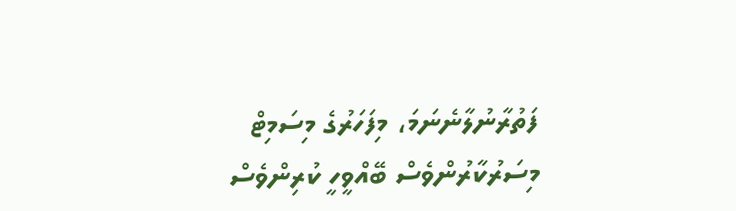ފަތުރާނުލާނެނަމަ، މިފަހަރުގެ މިސަމިޓް މިސަރުކާރުންވެސް ބޭއްވީހީ ކުރިންވެސް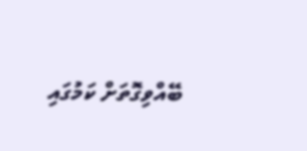ބޭއްވިގޮތަށް ކަމުގައި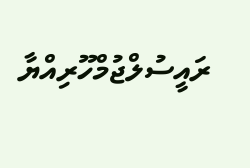ރައީސުލްޖުމްހޫރިއްޔާ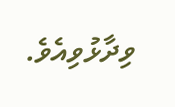ވިދާޅުވިއެވެ.